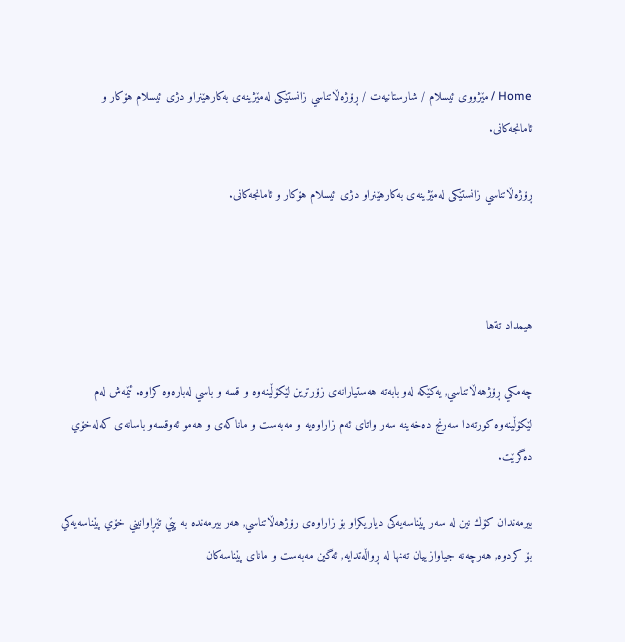Home / مێژووی ئیسلام / شارستانیه‌ت / ڕۆژه‌ڵاتناسي زانستێكى له‌مێژينه‌ى به‌كارهێنراو دژى ئيسلام هۆكار و ئامانجه‌كانى.

ڕۆژه‌ڵاتناسي زانستێكى له‌مێژينه‌ى به‌كارهێنراو دژى ئيسلام هۆكار و ئامانجه‌كانى.



هيمداد تةها

چه‌مكي ڕۆژهه‌ڵاتناسي, يه‌كێكه له‌و بابه‌ته‌ هه‌ستيارانه‌ى زۆرترين لێكۆڵينه‌وه‌ و قسه ‌و باسي له‌باره‌وه‌ كراوه‌. ئێمه‌ش له‌م لێكۆڵينه‌وه‌‌ كورته‌دا سه‌رنج ده‌خه‌ينه‌ سه‌ر واتاى ئه‌م زاراوه‌يه ‌و مه‌به‌ست و ماناكه‌ى و هه‌مو ئه‌وقسه‌و باسانه‌ى كه‌له‌خۆي ده‌گرێت.

بيرمه‌ندان كۆك نين له‌ سه‌ر پێناسه‌يه‌كى دياريكراو بۆ زاراوه‌ى رۆژهه‌ڵاتناسي, هه‌ر بيرمه‌نده‌ به‌ پێي تێڕاوانيني خۆي پێناسه‌يه‌كي بۆ كردوه‌, هه‌رچه‌نه‌ جياوازييان ته‌نها له‌ ڕواڵه‌تدايه‌, ئه‌گين مه‌به‌ست و ماناى پێناسه‌كان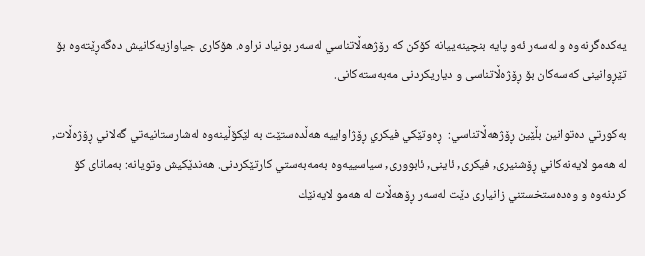يه‌كده‌گرنه‌وه‌ و له‌سه‌ر ئه‌و پايه‌ بنچينه‌ييانه‌ كۆكن كه‌ رۆژهه‌ڵاتناسي له‌سه‌ر بونياد نراوه‌. هۆكارى جياوازيه‌كانيش ده‌گه‌ڕێته‌وه‌ بۆ تێڕوانينى كه‌سه‌كان بۆ ڕۆژه‌ڵاتناسى و دياريكردنى مه‌به‌سته‌كانى.

به‌كورتي ده‌توانين بڵێين ڕۆژهه‌ڵاتناسي:  ڕه‌وتێكي فيكري ڕۆژاواييه‌ هه‌ڵده‌ستێت به‌ لێكۆڵينه‌وه‌ له‌شارستانيه‌تي گه‌لاني ڕۆژه‌ڵات, له‌ هه‌مو لايه‌نه‌كاني ڕۆشنيرى, فيكرى, ئاينى, ئابوورى, سياسييه‌وه‌ به‌مه‌به‌ستي كارتێكردنى. هه‌ندێكيش وتويانه‌: به‌ماناى كۆ كردنه‌وه‌ و وه‌ده‌ستخستني زانيارى دێت له‌سه‌ر ڕۆهه‌ڵات له‌ هه‌مو لايه‌نێك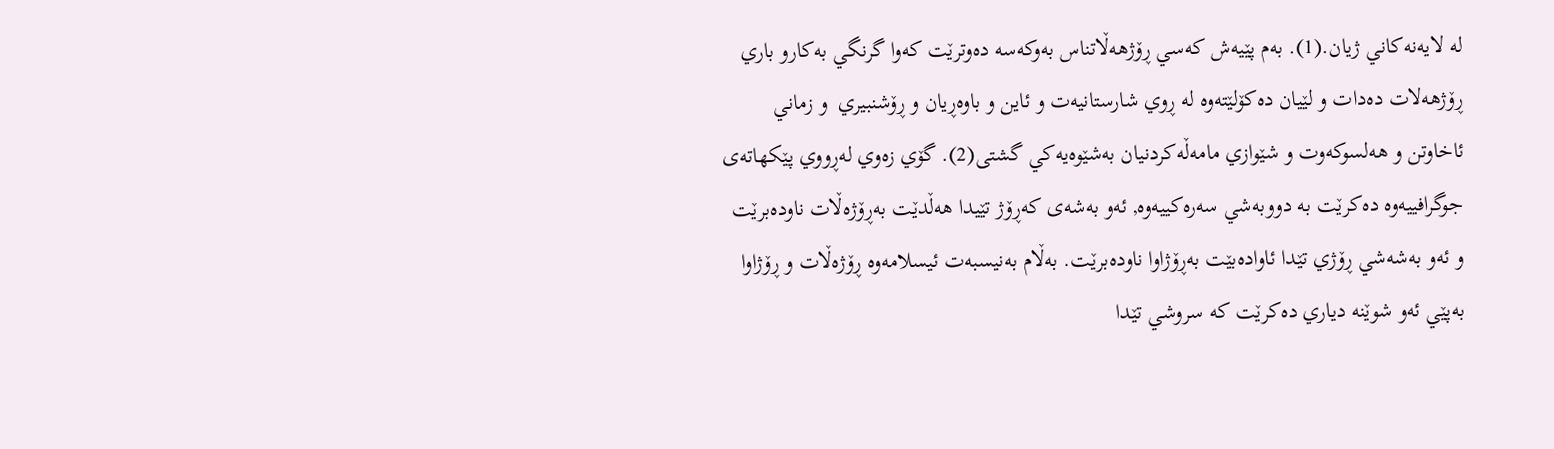له‌ لايه‌نه‌كاني ژيان.(1). به‌م پێيه‌ش كه‌سي ڕۆژهه‌ڵاتناس به‌وكه‌سه‌ ده‌وترێت كه‌وا گرنگي به‌كارو باري ڕۆژهه‌لات ده‌دات و لێيان ده‌كۆلێته‌وه‌ له‌ ڕوي شارستانيه‌ت و ئاين و باوه‌ڕيان و ڕۆشنبيري  و زماني ئاخاوتن و هه‌لسوكه‌وت و شێوازي مامه‌ڵه‌كردنيان به‌شێوه‌يه‌كي گشتى(2). گۆي زه‌وي له‌ڕووي پێكهاته‌ى جوگرافييه‌وه‌ ده‌كرێت به‌ دووبه‌شي سه‌ره‌كييه‌وه‌, ئه‌و به‌شه‌ى كه‌ڕۆژ تێيدا هه‌ڵدێت به‌ڕۆژه‌ڵات ناوده‌برێت و ئه‌و به‌شه‌شي ڕۆژي تێدا ئاواده‌بێت به‌ڕۆژاوا ناوده‌برێت. به‌ڵام به‌نيسبه‌ت ئيسلامه‌وه‌ ڕۆژه‌ڵات و ڕۆژاوا به‌پێي ئه‌و شوێنه‌ دياري ده‌كرێت كه‌ سروشي تێدا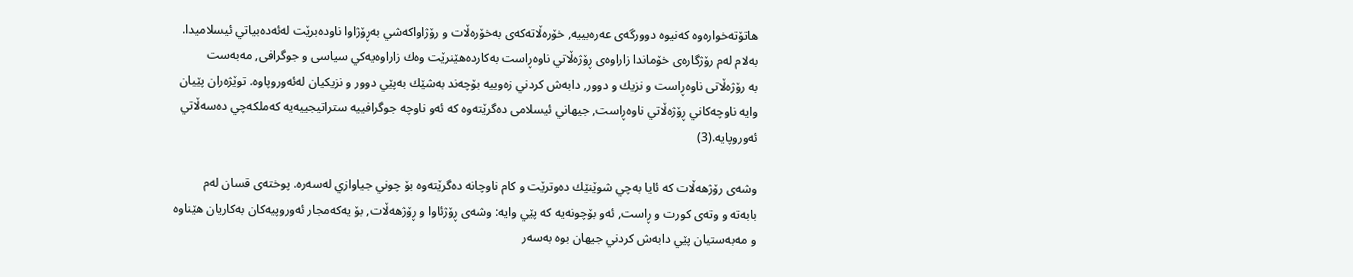هاتۆته‌خواره‌وه‌ كه‌نيوه‌ دوورگه‌ى عه‌ره‌بييه‌, خۆره‌ڵاته‌كه‌ى به‌خۆره‌ڵات و رۆژاواكه‌شي به‌ڕۆژاوا ناوده‌برێت له‌ئه‌ده‌بياتي ئيسلاميدا. به‌لام له‌م رۆژگاره‌ى خۆماندا زاراوه‌ى ڕۆژه‌ڵاتي ناوه‌ڕاست به‌كارده‌هێنرێت وه‌ك زاراوه‌يه‌كي سياسى و جوگرافى, مه‌به‌ست به ‌رۆژه‌ڵاتى ناوه‌ڕاست و نزيك و دوور, دابه‌ش كردني زه‌وييه‌ بۆچه‌ند به‌شێك به‌پێي دوور و نزيكيان له‌ئه‌وروپاوه‌. توێژه‌ران پێيان وايه‌ ناوچه‌كاني ڕۆژه‌ڵاتي ناوه‌ڕاست, جيهاني ئيسلامى ده‌گرێته‌وه‌ كه‌ ئه‌و ناوچه‌ جوگرافييه‌ ستراتيجييه‌يه‌ كه‌ملكه‌چي ده‌سه‌ڵاتي ئه‌وروپايه.(3)

وشه‌ى رۆژهه‌ڵات كه‌ ئايا به‌چي شوێنێك ده‌وترێت و كام ناوچانه‌ ده‌گرێته‌وه‌ بۆ چوني جياوازي له‌سه‌ره‌. پوخته‌ى قسان له‌م بابه‌ته ‌و وته‌ى كورت و ڕاست, ئه‌و بۆچونه‌يه‌ كه‌ پێي وايه‌: وشه‌ى ڕۆژئاوا و ڕۆژهه‌ڵات, بۆ يه‌كه‌مجار ئه‌وروپيه‌كان به‌كاريان هێناوه‌ و مه‌به‌ستيان پێي دابه‌ش كردني جيهان بوه‌ به‌سه‌ر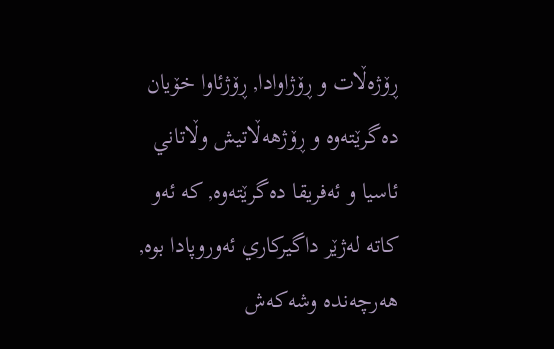ڕۆژه‌‌ڵات و ڕۆژاوادا, ڕۆژئاوا خۆيان ده‌گرێته‌وه‌ و ڕۆژهه‌ڵاتيش وڵاتاني ئاسيا و ئه‌فريقا ده‌گرێته‌وه‌, كه‌ ئه‌و كاته‌ له‌ژێر داگيركاري ئه‌وروپادا بوه‌, هه‌رچه‌نده‌ وشه‌كه‌ش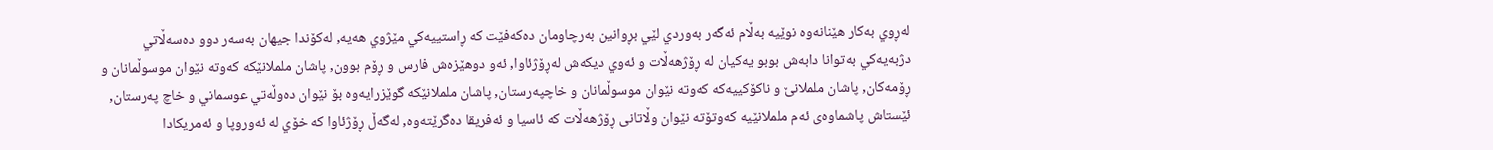له‌ڕوي به‌كار هێنانه‌وه‌ نوێيه‌ به‌ڵام ئه‌گه‌ر به‌وردي لێي بڕوانين به‌رچاومان ده‌كه‌فێت كه‌ ڕاستييه‌كي مێژوي هه‌يه‌, له‌كۆندا جيهان به‌سه‌ر دوو ده‌سه‌ڵاتي دژبه‌يه‌كي به‌توانا دابه‌ش بوبو يه‌كيان له‌ ڕۆژهه‌ڵات و ئه‌وي ديكه‌ش له‌ڕۆژئاوا, ئه‌و دوهێزه‌ش فارس و ڕۆم بوون, پاشان ململانێكه‌ كه‌وته‌ نێوان موسوڵمانان و ڕۆمه‌كان, پاشان ململانێ و ناكۆكييه‌كه‌ كه‌وته‌ نێوان موسوڵمانان و خاچپه‌رستان, پاشان ململانێكه‌ گوێزرايه‌وه‌ بۆ نێوان ده‌وڵه‌تي عوسماني و خاچ په‌رستان, ئێستاش پاشماوه‌ى ئه‌م ململانێيه‌ كه‌وتۆته‌ نێوان وڵاتانى ڕۆژهه‌ڵات كه‌ ئاسيا و ئه‌فريقا ده‌گرێته‌وه‌, له‌گه‌ڵ ڕۆژئاوا كه‌ خۆي له‌ ئه‌وروپا و ئه‌مريكادا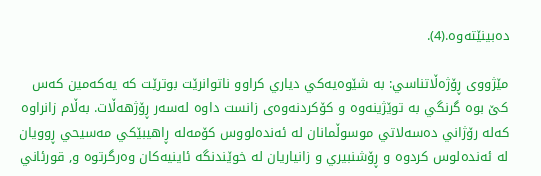ده‌بينێته‌وه‌.(4).

مێژووى ڕۆژه‌ڵاتناسي: به‌ شێوه‌يه‌كي دياري كراوو ناتوانرێت بوترێت كه‌ يه‌كه‌مين كه‌س كێ بوه‌ گرنگي به‌ توێژينه‌وه‌ و كۆكردنه‌وه‌ى زانست داوه‌ له‌سه‌ر ڕۆژهه‌ڵات. به‌ڵام زانراوه‌ كه‌له‌ رۆژاني ده‌سه‌لاتي موسوڵمانان له‌ ئه‌نده‌لووس كۆمه‌له‌ ڕاهيبێكي مه‌سيحي ڕوويان له‌ ئه‌نده‌لوس كردوه‌ و ڕۆشنبيري و زانياريان له‌ خوێندنگه‌ ئاينيه‌كان وه‌رگرتوه‌ و, قورئاني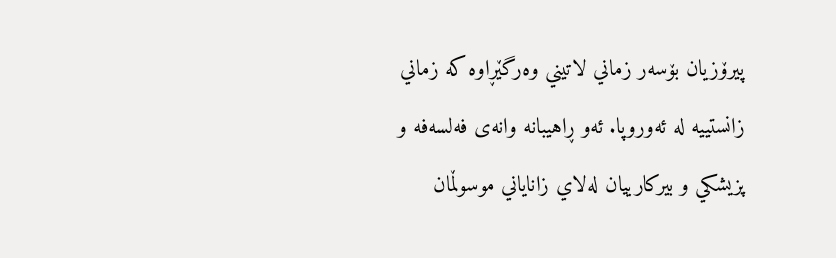پيرۆزيان بۆسه‌ر زماني لاتيني وه‌رگێڕاوه‌ كه‌ زماني زانستييه‌ له‌ ئه‌وروپا. ئه‌و ڕاهيبانه‌ وانه‌ى فه‌لسه‌فه‌ و پزيشكي و بيركارييان له‌لاي زاناياني موسوڵمان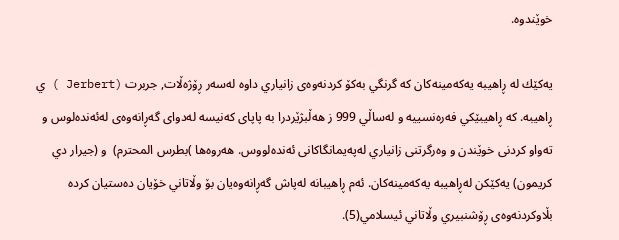خوێندوه‌.

يه‌كێك له‌ ڕاهيبه‌ يه‌كه‌مينه‌كان كه‌ گرنگي به‌كۆ كردنه‌وه‌ى زانياري داوه‌ له‌سه‌ر ڕۆژه‌ڵات, جربرت (Jerbert ) ي ڕاهيبه‌. كه‌ ڕاهيبێكي فه‌ره‌نسييه‌ و له‌ساڵي 999 ز هه‌ڵبژێردرا به‌ پاپاى كه‌نيسه‌ له‌دواى گه‌ڕانه‌وه‌ى له‌ئه‌نده‌لوس و ته‌واو كردنى خوێندن و وه‌رگرتنى زانياري له‌په‌يمانگاكانى ئه‌نده‌لووس. هه‌روه‌ها )بطرس المحترم)  و (جيرار دي كريمون) يه‌كێكن له‌ڕاهيبه‌ يه‌كه‌مينه‌كان. ئه‌م ڕاهيبانه‌ له‌پاش گه‌ڕانه‌وه‌يان بۆ وڵاتاني خۆيان ده‌ستيان كرده‌ بڵاوكردنه‌وه‌ى ڕۆشنبيري وڵاتاني ئيسلامي(5).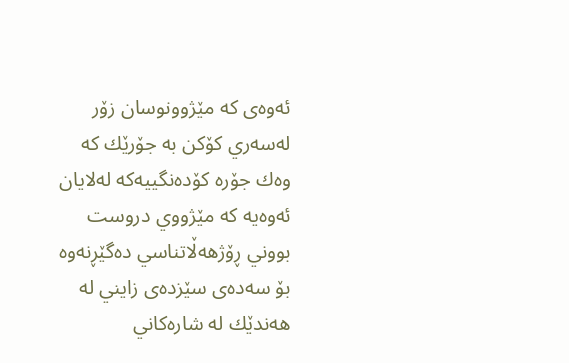ئه‌وه‌ى كه‌ مێژوونوسان زۆر له‌سه‌ري كۆكن به‌ جۆرێك كه‌ وه‌ك جۆره‌ كۆده‌نگييه‌كه‌ له‌لايان ئه‌وه‌يه‌ كه‌ مێژووي دروست بووني ڕۆژهه‌ڵاتناسي ده‌گێڕنه‌وه‌ بۆ سه‌ده‌ى سێزده‌ى زايني له‌ هه‌ندێك له‌ شاره‌كاني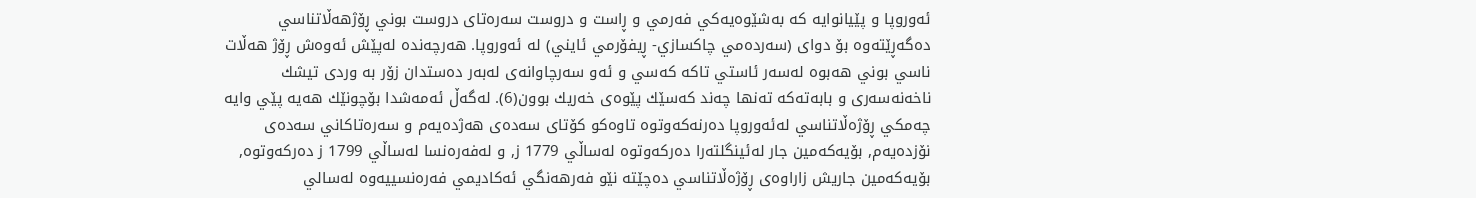ئه‌وروپا و پێيانوايه‌ كه‌ به‌شێوه‌يه‌كي فه‌رمي و ڕاست و دروست سه‌ره‌تاى دروست بوني ڕۆژهه‌ڵاتناسي ده‌گه‌ڕێته‌وه‌ بۆ دواى (سه‌رده‌مي چاكسازي- ڕيفۆرمي ئايني) له‌ ئه‌وروپا. هه‌رچه‌نده‌ له‌پێش ئه‌وه‌ش ڕۆژ هه‌ڵات ناسي بوني هه‌بوه‌ له‌سه‌ر ئاستي تاكه‌ كه‌سي و ئه‌و سه‌رچاوانه‌ى له‌به‌ر ده‌ستدان زۆر به وردى تيشك ناخه‌نه‌سه‌رى و بابه‌ته‌كه‌ ته‌نها چه‌ند كه‌سێك پێوه‌ى خه‌ريك بوون(6). له‌گه‌ڵ ئه‌مه‌شدا بۆچونێك هه‌يه‌ پێي وايه‌ چه‌مكي ڕۆژه‌ڵاتناسي له‌ئه‌وروپا ده‌رنه‌كه‌وتوه‌ تاوه‌كو كۆتاى سه‌ده‌ى هه‌ژده‌يه‌م و سه‌ره‌تاكاني سه‌ده‌ى نۆزده‌يه‌م, بۆيه‌كه‌مين جار له‌ئينگلته‌را ده‌ركه‌وتوه‌ له‌ساڵي 1779 ز, و له‌فه‌ره‌نسا له‌ساڵي 1799 ز ده‌ركه‌وتوه‌, بۆيه‌كه‌مين جاريش زاراوه‌ى ڕۆژه‌ڵاتناسي ده‌چێته‌ نێو فه‌رهه‌نگي ئه‌كاديمي فه‌ره‌نسييه‌وه‌ له‌سالي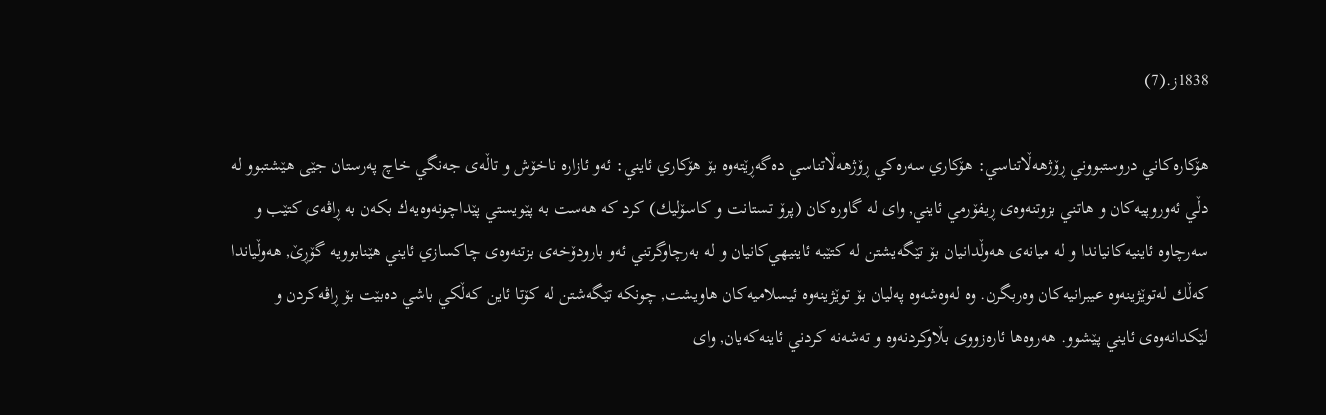1838ز.(7)

هۆكاره‌كاني دروستبووني ڕۆژهه‌ڵاتناسي: هۆكاري سه‌ره‌كي ڕۆژهه‌ڵاتناسي ده‌گه‌ڕێته‌وه‌ بۆ هۆكاري ئايني: ئه‌و ئازاره‌ ناخۆش و تاڵه‌ى جه‌نگي خاچ په‌رستان جێى هێشتبوو له‌ دڵي ئه‌وروپيه‌كان و هاتني بزوتنه‌وه‌ى ڕيفۆرمي ئايني, واى له‌ گاوره‌كان (پرۆ تستانت و كاسۆليك) كرد كه‌ هه‌ست به‌ پێويستي پێداچونه‌وه‌يه‌ك بكه‌ن به‌ ڕاڤه‌ى كتێب و سه‌رچاوه‌ ئاينيه‌كانياندا‌ و له‌ ميانه‌ى هه‌وڵدانيان بۆ تێگه‌يشتن له‌ كتێبه‌ ئاينيهي‌كانيان و له‌ به‌رچاوگرتني ئه‌و بارودۆخه‌ى بزتنه‌وه‌ى چاكسازي ئايني هێنابوويه‌ گۆڕێ, هه‌وڵياندا كه‌ڵك له‌توێژينه‌وه‌ عيبرانيه‌كان وه‌ربگرن. وه‌ له‌وه‌شه‌وه‌ په‌ليان بۆ توێژينه‌وه‌ ئيسلاميه‌كان هاويشت, چونكه‌ تێگه‌شتن له‌ كۆتا ئاين كه‌ڵكي باشي ده‌بێت بۆ ڕاڤه‌كردن و لێكدانه‌وه‌ى ئايني پێشوو. هه‌روه‌ها ئاره‌زووى بڵاوكردنه‌وه‌ و ته‌شه‌نه‌ كردني ئاينه‌كه‌يان, واى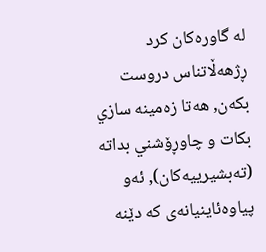له‌ گاوره‌كان كرد ڕژهه‌ڵاتناس دروست بكه‌ن, هه‌تا زه‌مينه‌ سازي بكات و چاوڕۆشني بداته‌ (ته‌بشيرييه‌كان), ئه‌و پياوه‌ئاينيانه‌ى كه‌ دێنه‌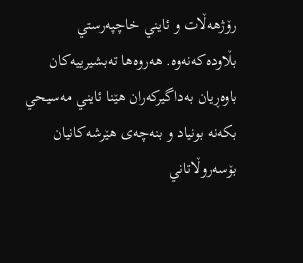رۆژهه‌ڵات و ئايني خاچپه‌رستي بڵاوده‌كه‌نه‌وه‌. هه‌روه‌ها ته‌بشيرييه‌كان باوه‌ڕيان به‌داگيركه‌ران هێنا ئايني مه‌سيحي بكه‌نه‌ بونياد و بنه‌چه‌ى هێرشه‌كانيان بۆسه‌روڵاتاني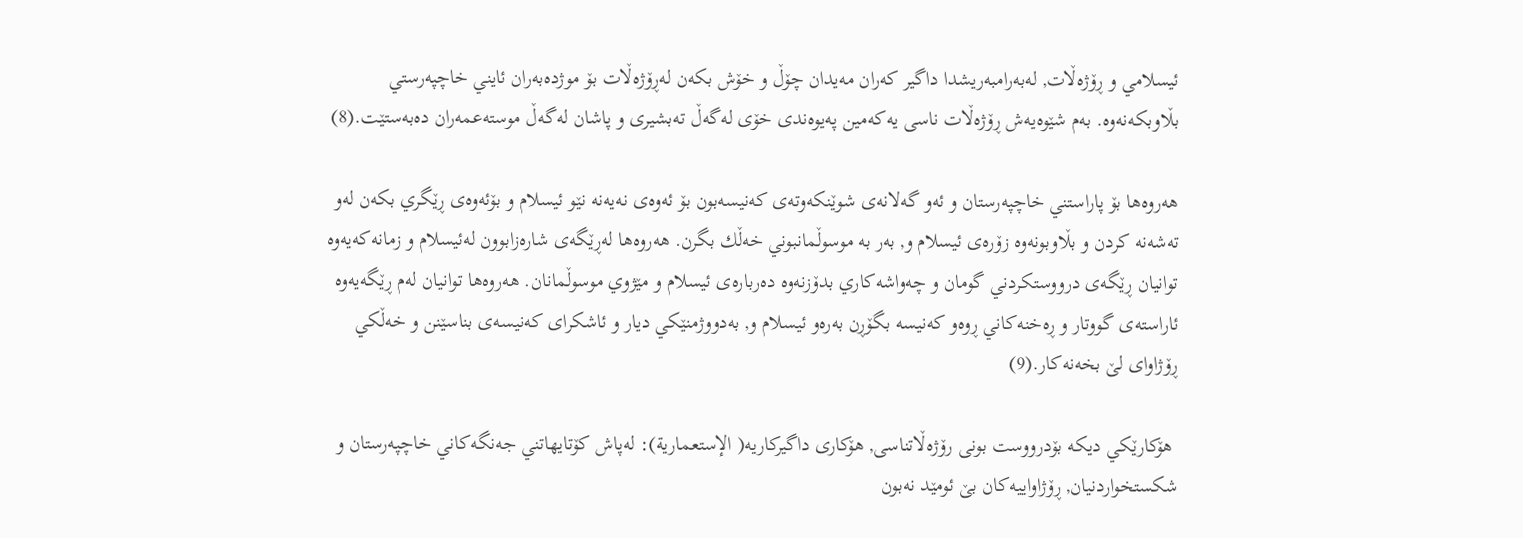ئيسلامي و ڕۆژه‌ڵات, له‌به‌رامبه‌ريشدا داگير كه‌ران مه‌يدان چۆڵ و خۆش بكه‌ن له‌ڕۆژه‌ڵات بۆ موژده‌به‌ران ئايني خاچپه‌رستي بڵاوبكه‌نه‌وه‌. به‌م شێوه‌يه‌ش ڕۆژه‌ڵات ناسى يه‌كه‌مين په‌يوه‌ندى خۆى له‌گه‌ڵ ته‌بشيرى و پاشان له‌گه‌ڵ موسته‌عمه‌ران ده‌به‌ستێت.(8)

هه‌روه‌ها بۆ پاراستني خاچپه‌رستان و ئه‌و گه‌لانه‌ى شوێنكه‌وته‌ى كه‌نيسه‌بون بۆ ئه‌وه‌ى نه‌يه‌نه‌ نێو ئيسلام و بۆئه‌وه‌ى ڕێگري بكه‌ن له‌و ته‌شه‌نه‌ كردن و بڵاوبونه‌وه‌ زۆره‌ى ئيسلام و, به‌ر به‌ موسوڵمانبوني خه‌ڵك بگرن. هه‌روه‌ها له‌ڕێگه‌ى شاره‌زابوون له‌ئيسلام و زمانه‌كه‌يه‌وه‌ توانيان ڕێگه‌ى درووستكردني گومان و چه‌واشه‌كاري بدۆزنه‌وه‌ ده‌رباره‌ى ئيسلام و مێژوي موسوڵمانان. هه‌روه‌ها توانيان له‌م ڕێگه‌يه‌وه‌ ئاراسته‌ى گووتار و ڕه‌خنه‌كاني ڕوه‌و كه‌نيسه‌ بگۆڕن به‌ره‌و ئيسلام و, به‌دووژمنێكي ديار و ئاشكراى كه‌نيسه‌ى بناسێنن و خه‌ڵكي ڕۆژاواى لێ بخه‌نه‌كار.(9)

 هۆكارێكي ديكه‌ بۆدرووست بونى رۆژه‌ڵاتناسى, هۆكارى داگيركاريه‌( الإستعمارية): له‌پاش كۆتايهاتني جه‌نگه‌كاني خاچپه‌رستان و شكستخواردنيان, ڕۆژاواييه‌كان بێ ئومێد نه‌بون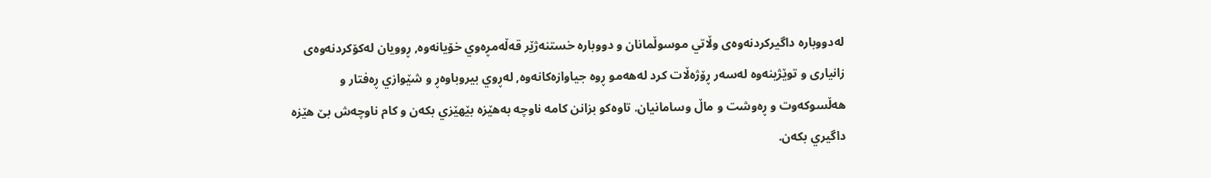له‌دووباره‌ داگيركردنه‌وه‌ى وڵاتي موسوڵمانان و دووباره ‌خستنه‌ژێر قه‌ڵه‌مڕه‌وي خۆيانه‌وه‌, ڕوويان له‌كۆكردنه‌وه‌ى زانيارى و توێژينه‌وه‌ له‌سه‌ر ڕۆژه‌ڵات كرد له‌هه‌مو ڕوه‌ جياوازه‌كانه‌وه‌, له‌ڕوي بيروباوه‌ڕ و شێوازي ڕه‌فتار و هه‌ڵسوكه‌وت و ڕه‌وشت و ماڵ وسامانيان. تاوه‌كو بزانن كامه‌ ناوچه‌ به‌هێزه‌ بێهێزي بكه‌ن و كام ناوچه‌ش بێ هێزه‌ داگيري بكه‌ن.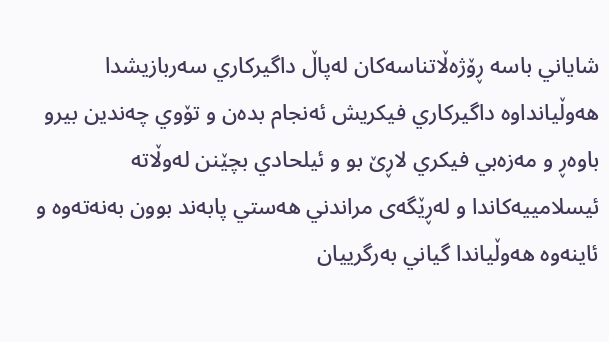شاياني باسه‌ ڕۆژه‌ڵاتناسه‌كان له‌پاڵ داگيركاري سه‌ربازيشدا هه‌وڵيانداوه‌ داگيركاري فيكريش ئه‌نجام بده‌ن و تۆوي چه‌ندين بيرو باوه‌ڕ و مه‌زه‌بي فيكري لاڕێ بو و ئيلحادي بچێنن له‌وڵاته‌ ئيسلامييه‌كاندا و له‌ڕێگه‌ى مراندني هه‌ستي پابه‌ند بوون به‌نه‌ته‌وه‌ و ئاينه‌وه‌ هه‌وڵياندا گياني به‌رگرييان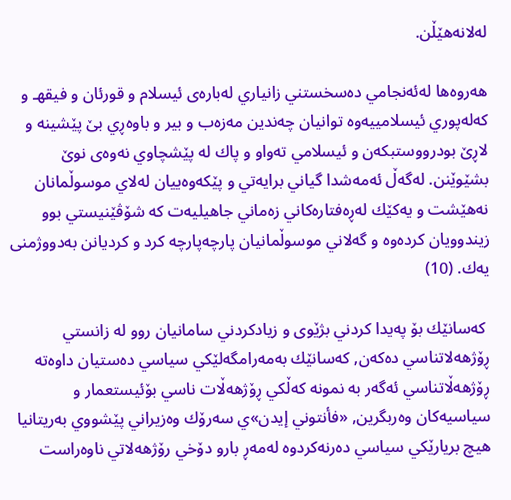له‌لانه‌هێڵن.

هه‌روه‌ها له‌ئه‌نجامي ده‌سخستني زانياري له‌باره‌ى ئيسلام و قورئان و فيقهـ و كه‌له‌پوري ئيسلامييه‌وه‌ توانيان چه‌ندين مه‌زه‌ب و بير و باوه‌ڕي بێ پێشينه‌ و لاڕێ بودرووستبكه‌ن و ئيسلامي ته‌واو و پاك له‌ پێشچاوي نه‌وه‌ى نوێ بشێوێنن. له‌گه‌ڵ ئه‌مه‌شدا گياني برايه‌تي و پێكه‌وه‌ييان له‌لاي موسوڵمانان نه‌هێشت و يه‌كێك له‌ڕه‌فتاره‌كاني زه‌ماني جاهيليه‌ت كه‌ شۆڤێنيستي بوو زيندوويان كرده‌وه‌ و گه‌لاني موسوڵمانيان پارچه‌پارچه‌ كرد و كرديانن به‌دووژمنى يه‌ك. (10)

 كه‌سانێك بۆ په‌يدا كردني بژێوى و زيادكردني سامانيان روو له‌ زانستي ڕۆژهه‌لاتناسي ده‌كه‌ن, كه‌سانێك به‌مه‌رامگه‌لێكي سياسي ده‌ستيان داوه‌ته‌ ڕۆژهه‌ڵاتناسي ئه‌گه‌ر به‌ نمونه‌ كه‌ڵكي ڕۆژهه‌ڵات ناسي بۆئيستعمار و سياسيه‌كان وه‌ربگرين, «فأنتوني إيدن»ي سه‌رۆك وه‌زيراني پێشووي به‌ريتانيا هيچ بريارێكي سياسي ده‌رنه‌كردوه‌ له‌مه‌ڕ بارو دۆخي رۆژهه‌لاتي ناوه‌راست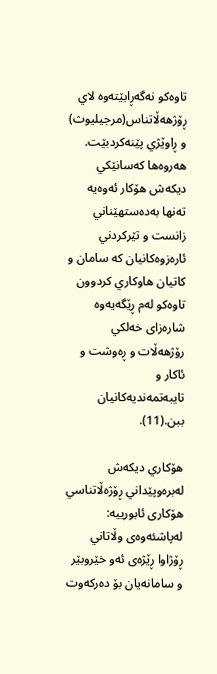تاوه‌كو نه‌گه‌ڕابێته‌وه‌ لاي ڕۆژهه‌ڵاتناس(مرجيليوث) و ڕاوێژي پێنه‌كردبێت. هه‌روه‌ها كه‌سانێكي ديكه‌ش هۆكار ئه‌وه‌يه‌ ته‌نها به‌ده‌ستهێناني زانست و تێركردني ئاره‌زوه‌كانيان كه‌ سامان و كاتيان هاوكاري كردوون تاوه‌كو له‌م ڕێگه‌يه‌وه‌ شاره‌زاى خه‌لكي رۆژهه‌ڵات و ڕه‌وشت و ئاكار و تايبه‌تمه‌نديه‌كانيان ببن.(11).

هۆكاري ديكه‌ش له‌بره‌وپێداني ڕۆژه‌ڵاتناسي هۆكارى ئابورييه‌: له‌پاشئه‌وه‌ى وڵاتاني ڕۆژاوا ڕێژه‌ى ئه‌و خێروبێر و سامانه‌يان بۆ ده‌ركه‌وت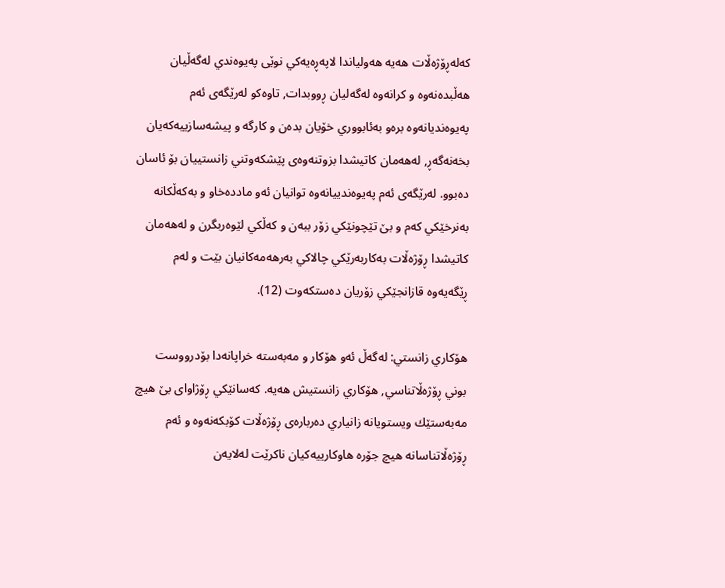كه‌له‌ڕۆژه‌ڵات هه‌يه‌ هه‌ولياندا لاپه‌ڕه‌يه‌كي نوێى په‌يوه‌ندي له‌گه‌ڵيان هه‌ڵبده‌نه‌وه‌ و كرانه‌وه‌ له‌گه‌ليان ڕووبدات, تاوه‌كو له‌رێگه‌ى ئه‌م په‌يوه‌نديانه‌وه‌ بره‌و به‌ئابووري خۆيان بده‌ن و كارگه ‌و پيشه‌سازييه‌كه‌يان بخه‌نه‌گه‌ڕ, له‌هه‌مان كاتيشدا بزوتنه‌وه‌ى پێشكه‌وتني زانستييان بۆ ئاسان ده‌بوو. له‌رێگه‌ى ئه‌م په‌يوه‌ندييانه‌وه‌ توانيان ئه‌و مادده‌خاو و به‌كه‌ڵكانه‌ به‌نرخێكي كه‌م و بێ تێچونێكي زۆر ببه‌ن و كه‌ڵكي لێوه‌ربگرن و له‌هه‌مان كاتيشدا ڕۆژه‌ڵات به‌كاربه‌رێكي چالاكي به‌رهه‌مه‌كانيان بێت و له‌م ڕێگه‌يه‌وه‌ قازانجێكي زۆريان ده‌ستكه‌وت (12).

هۆكاري زانستي: له‌گه‌ڵ ئه‌و هۆكار و مه‌به‌سته‌ خراپانه‌دا بۆدرووست بوني ڕۆژه‌ڵاتناسي, هۆكاري زانستيش هه‌يه‌. كه‌سانێكي ڕۆژاواى بێ هيچ مه‌به‌ستێك ويستويانه‌ زانياري ده‌رباره‌ى ڕۆژه‌ڵات كۆبكه‌نه‌وه‌ و ئه‌م ڕۆژه‌ڵاتناسانه‌ هيچ جۆره‌ هاوكارييه‌كيان ناكرێت له‌لايه‌ن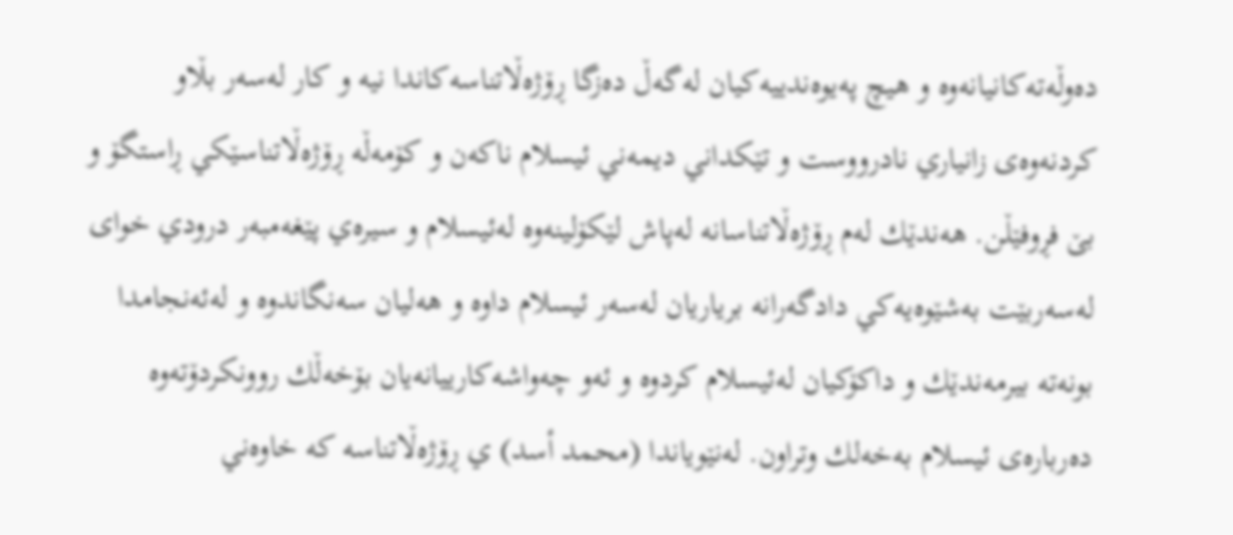ده‌وڵه‌ته‌كانيانه‌وه‌ و هيچ په‌يوه‌ندييه‌كيان له‌گه‌ڵ ده‌زگا ڕۆژه‌ڵاتناسه‌كاندا نيه‌ و كار له‌سه‌ر بڵاو كردنه‌وه‌ى زانياري نادرووست و تێكداني ديمه‌ني ئيسلام ناكه‌ن و كۆمه‌ڵه‌ ڕۆژه‌ڵاتناسێكي ڕاستگۆ و بێ فڕوفێڵن. هه‌ندێك له‌م ڕۆژه‌ڵاتناسانه‌ له‌پاش لێكۆلينه‌وه‌ له‌ئيسلام و سيره‌ي پێغه‌مبه‌ر درودي خواى له‌سه‌ربێت به‌شێوه‌يه‌كي دادگه‌رانه‌ برياريان له‌سه‌ر ئيسلام داوه‌ و هه‌ليان سه‌نگاندوه‌ و له‌ئه‌نجامدا بونه‌ته‌ بيرمه‌ندێك و داكۆكيان له‌ئيسلام كردوه‌ و ئه‌و چه‌واشه‌كارييانه‌يان بۆخه‌ڵك روونكردۆته‌وه‌ ده‌رباره‌ى ئيسلام به‌خه‌لك وتراون. له‌نێوياندا (محمد أسد) ي ڕۆژه‌ڵاتناسه‌ كه‌ خاوه‌ني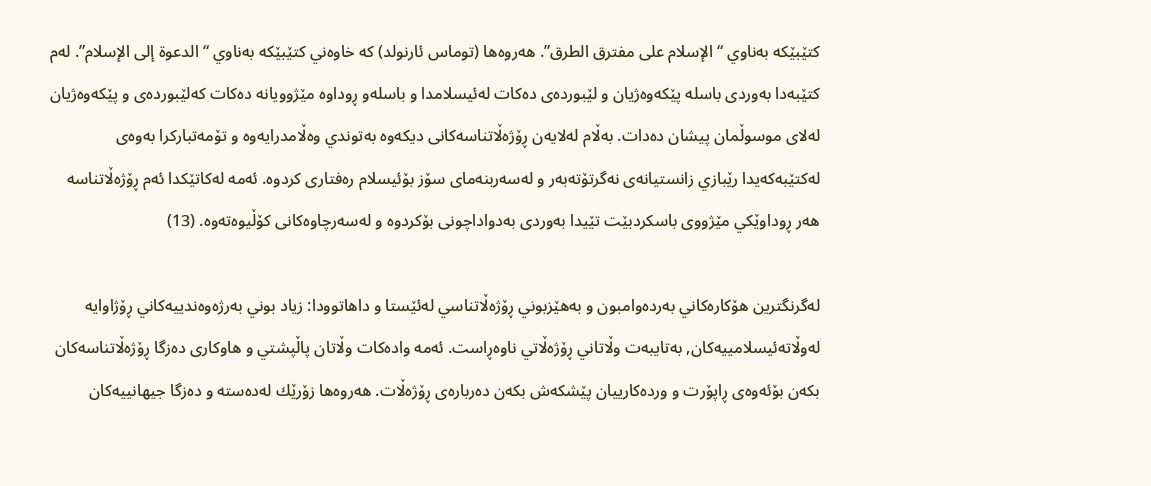كتێبێكه‌ به‌ناوي “الإسلام على مفترق الطرق”. هه‌روه‌ها (توماس ئارنولد) كه‌ خاوه‌ني كتێبێكه‌ به‌ناوي “الدعوة إلى الإسلام”. له‌م كتێبه‌دا به‌وردى باسله‌ پێكه‌وه‌ژيان و لێبورده‌ى ده‌كات له‌ئيسلامدا و باسله‌و ڕوداوه‌ مێژوويانه‌ ده‌كات كه‌لێبورده‌ى و پێكه‌وه‌ژيان له‌لاى موسوڵمان پيشان ده‌دات. به‌ڵام له‌لايه‌ن ڕۆژه‌ڵاتناسه‌كانى ديكه‌وه‌ به‌توندي وه‌ڵامدرايه‌وه‌ و تۆمه‌تباركرا به‌وه‌ى له‌كتێبه‌كه‌يدا رێبازي زانستيانه‌ى نه‌گرتۆته‌به‌ر و له‌سه‌ربنه‌ماى سۆز بۆئيسلام ره‌فتارى كردوه‌. ئه‌مه‌ له‌كاتێكدا ئه‌م ڕۆژه‌ڵاتناسه‌ هه‌ر ڕوداوێكي مێژووى باسكردبێت تێيدا به‌وردى به‌دواداچونى بۆكردوه‌ و له‌سه‌رچاوه‌كانى كۆڵيوه‌ته‌وه‌. (13)

له‌گرنگترين هۆكاره‌كاني به‌رده‌وامبون و به‌هێزبوني ڕۆژه‌ڵاتناسي له‌ئێستا و داهاتوودا: زياد بوني به‌رژه‌وه‌ندييه‌كاني ڕۆژاوايه‌ له‌وڵاته‌ئيسلامييه‌كان, به‌تايبه‌ت وڵاتاني ڕۆژه‌ڵاتي ناوه‌ڕاست. ئه‌مه‌ واده‌كات وڵاتان پاڵپشتي و هاوكارى ده‌زگا ڕۆژه‌ڵاتناسه‌كان بكه‌ن بۆئه‌وه‌ى ڕاپۆرت و ورده‌كارييان پێشكه‌ش بكه‌ن ده‌رباره‌ى ڕۆژه‌ڵات. هه‌روه‌ها زۆرێك له‌ده‌سته‌ و ده‌زگا جيهانييه‌كان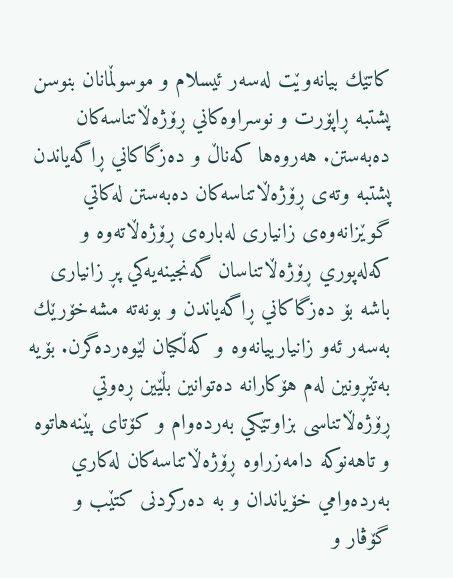كاتێك بيانه‌وێت له‌سه‌ر ئيسلام و موسوڵمانان بنوسن پشتبه ‌ڕاپۆرت و نوسراوه‌كاني ڕۆژه‌ڵاتناسه‌كان ده‌به‌ستن. هه‌روه‌ها كه‌ناڵ و ده‌زگاكاني ڕاگه‌ياندن پشتبه‌ وته‌ى ڕۆژه‌ڵاتناسه‌كان ده‌به‌ستن له‌كاتي گوێزانه‌وه‌ى زانيارى له‌باره‌ى ڕۆژه‌ڵاته‌وه‌ و كه‌له‌پوري ڕۆژه‌ڵاتناسان گه‌نجينه‌يه‌كي پڕ زانيارى باشه‌ بۆ ده‌زگاكاني ڕاگه‌ياندن و بونه‌ته‌ مشه‌خۆرێك به‌سه‌ر ئه‌و زانيارييانه‌وه‌ و كه‌ڵكيان لێوه‌رده‌گرن. بۆيه‌ به‌تێڕونين له‌م هۆكارانه‌ ده‌توانين بڵێين ڕه‌وتي ڕۆژه‌ڵاتناسى بزاوتێكي به‌رده‌وام و كۆتاى پێنه‌هاتوه‌ و تاهه‌نوكه‌ دامه‌زراوه‌ ڕۆژه‌ڵاتناسه‌كان له‌كاري به‌رده‌وامي خۆياندان و به ‌ده‌ركردنى كتێب و گۆڤار و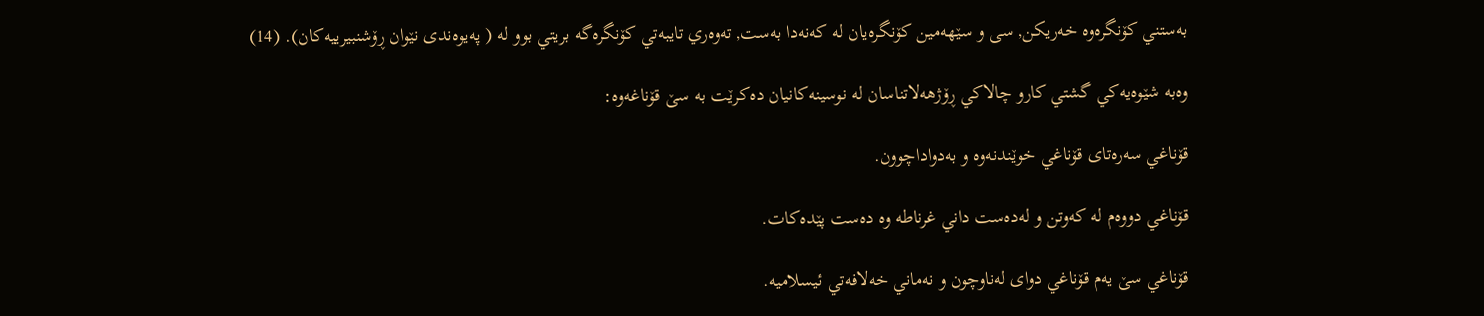به‌ستني كۆنگره‌وه‌ خه‌ريكن, سى و سێهه‌مين كۆنگره‌يان له‌ كه‌نه‌دا به‌ست, ته‌وه‌ري تايبه‌تي كۆنگره‌گه‌ بريتي بوو له‌ ( په‌يوه‌ندى نێوان ڕۆشنبيرييه‌كان). (14)

وه‌به‌ شێوه‌يه‌كي گشتي كارو چالاكي ڕۆژهه‌لاتناسان له‌ نوسينه‌كانيان ده‌كرێت به‌ سێ قۆناغه‌وه:

قۆناغي سه‌ره‌تاى قۆناغي خوێندنه‌وه‌ و به‌دواداچوون.

قۆناغي دووه‌م له‌ كه‌وتن و له‌ده‌ست داني غرناطه‌ وه‌ ده‌ست پێده‌كات.

قۆناغي سێ يه‌م قۆناغي دواى له‌ناوچون و نه‌ماني خه‌لافه‌تي ئيسلاميه‌.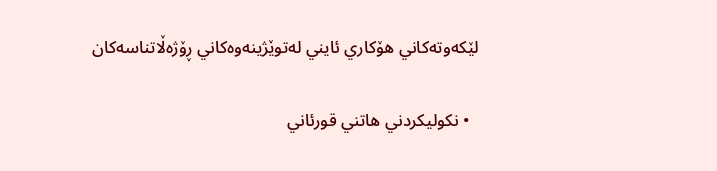لێكه‌وته‌كاني هۆكاري ئايني له‌توێژينه‌وه‌كاني ڕۆژه‌ڵاتناسه‌كان

  • نكوليكردني هاتني قورئاني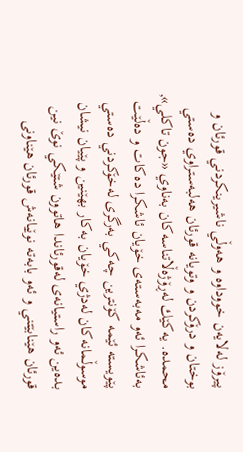پيرۆز له‌لايه‌ن خووداوه‌ و هه‌وڵي ناشيرينكردني قورئان و بوختان و درۆكردن و وتويانه‌ قورئان هه‌لبه‌ستراوي ده‌ستي محمده. يه‌كێك له‌ڕۆژه‌ڵاتناسه‌كان به‌ناوي «جون تاكلي», به‌ئاشكرا ئه‌و مه‌به‌سته‌ى خۆيان ئاشكرا ده‌كات و ده‌ڵێت پێويسته‌ ئێمه‌ كۆنترين چه‌كي به‌رگرى له‌خۆكردني ده‌ستي موسوڵمانه‌كان له‌دژي خۆيان به‌كار بهێنين و پێيان نيشان بده‌ين ئه‌و راستيانه‌ى له‌قورئاندا هاتوون شتێكي نوێ نين قورئان هێنابێتني و ئه‌و بابه‌ته‌ نوێيانه‌ش قورئان هێناونى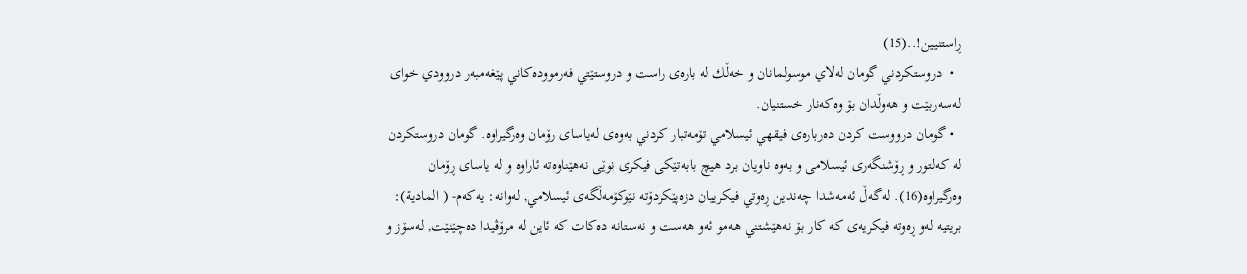ڕاستنيين!..(15)
  •  دروستكردني گومان له‌لاي موسولمانان و خه‌ڵك له‌ باره‌ى راست و دروستێتي فه‌رمووده‌كاني پێغه‌مبه‌ر دروودي خواى له‌سه‌ربێت و هه‌وڵدان بۆ وه‌كه‌نار خستنيان.
  • گومان درووست كردن ده‌رباره‌ى فيقهي ئيسلامي تۆمه‌تبار كردني به‌وه‌ى له‌ياساى رۆمان وه‌رگيراوه‌. گومان دروستكردن له‌ كه‌لتور و ڕۆشنگه‌رى ئيسلامى و به‌وه‌ ناويان برد هيچ بابه‌تێكى فيكرى نوێى نه‌هێناوه‌ته‌ ئاراوه‌ و له‌ ياساى ڕۆمان وه‌رگيراوه‌(16). له‌گه‌ڵ ئه‌مه‌شدا چه‌ندين ڕه‌وتي فيكرييان دزه‌پێكردۆته‌ نێوكۆمه‌ڵگه‌ى ئيسلامي, له‌وانه‌: يه‌كه‌م- ( المادية): بريتيه‌ له‌و ڕه‌وته‌ فيكريه‌ى كه‌ كار بۆ نه‌هێشتني هه‌مو ئه‌و هه‌ست و نه‌ستانه‌ ده‌كات كه‌ ئاين له‌ مرۆڤيدا ده‌چێنێت, له‌سۆز و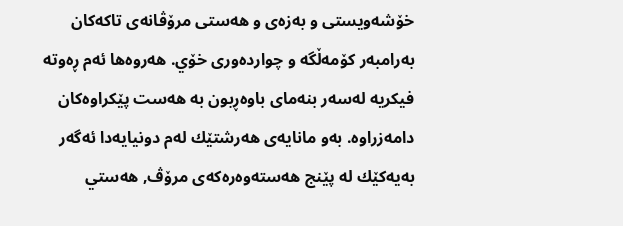خۆشه‌ويستى و به‌زه‌ى و هه‌ستى مرۆڤانه‌ى تاكه‌كان به‌رامبه‌ر كۆمه‌ڵگه‌ و چوارده‌ورى خۆي. هه‌روه‌ها ئه‌م ڕه‌وته‌ فيكريه‌ له‌سه‌ر بنه‌ماى باوه‌ڕبون به‌ هه‌ست پێكراوه‌كان دامه‌زراوه‌. به‌و مانايه‌ى هه‌رشتێك له‌م دونيايه‌دا ئه‌گه‌ر به‌يه‌كێك له‌ پێنج هه‌سته‌وه‌ره‌كه‌ى مرۆڤ, هه‌ستي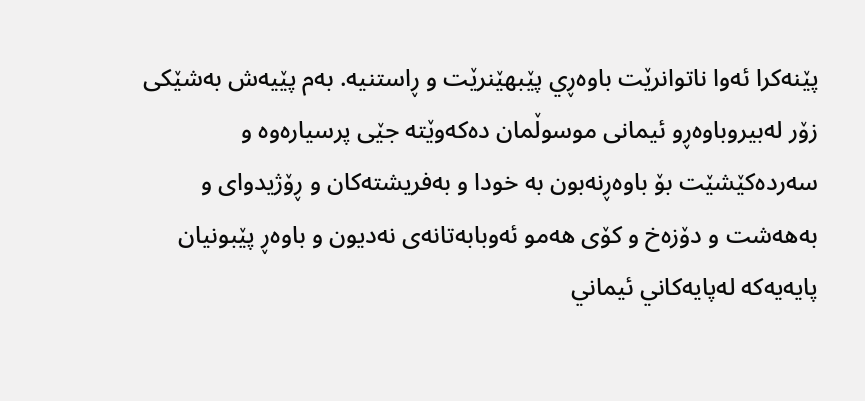پێنه‌كرا ئه‌وا ناتوانرێت باوه‌ڕي پێبهێنرێت و ڕاستنيه‌. به‌م پێيه‌ش به‌شێكى زۆر له‌بيروباوه‌ڕو ئيمانى موسوڵمان ده‌كه‌وێته‌ جێى پرسياره‌وه‌ و سه‌رده‌كێشێت بۆ باوه‌ڕنه‌بون به‌ خودا و به‌فريشته‌كان و ڕۆژيدواى و به‌هه‌شت و دۆزه‌خ و كۆى هه‌مو ئه‌وبابه‌تانه‌ى نه‌ديون و باوه‌ڕ پێبونيان پايه‌يه‌كه‌ له‌پايه‌كاني ئيماني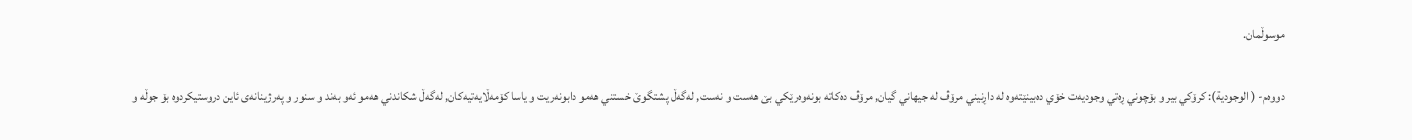موسوڵمان.

دووه‌م- ( الوجودية): كرۆكي بير و بۆچوني ڕه‌تي وجوديه‌ت خۆي ده‌بينێته‌وه‌ له‌ داڕنيني مرۆڤ له‌ جيهاني گيان, مرۆڤ ده‌كاته‌ بونه‌وه‌رێكي بێ هه‌ست و نه‌ست, له‌گه‌ڵ پشتگوێ خستني هه‌مو دابونه‌ريت و ياسا كۆمه‌ڵايه‌تيه‌كان, له‌گه‌ڵ شكاندني هه‌مو ئه‌و به‌ند و سنور و په‌رژينانه‌ى ئاين دروستيكردوه‌ بۆ جوڵه‌ و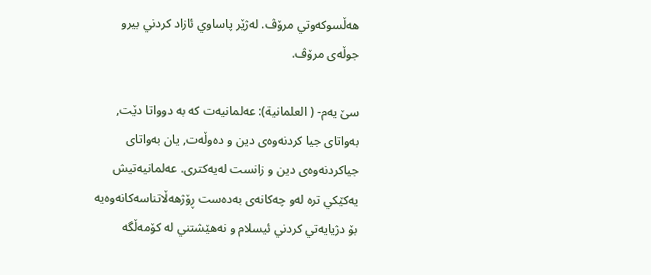هه‌ڵسوكه‌وتي مرۆڤ. له‌ژێر پاساوي ئازاد كردني بيرو جوڵه‌ى مرۆڤ.

سێ يه‌م- ( العلمانية): عه‌لمانيه‌ت كه‌ به ‌دوواتا دێت, به‌واتاى جيا كردنه‌وه‌ى دين و ده‌وڵه‌ت, يان به‌واتاى جياكردنه‌وه‌ى دين و زانست له‌يه‌كترى. عه‌لمانيه‌تيش يه‌كێكي تره‌ له‌و چه‌كانه‌ى به‌ده‌ست ڕۆژهه‌ڵاتناسه‌كانه‌وه‌يه‌ بۆ دژيايه‌تي كردني ئيسلام و نه‌هێشتني له‌ كۆمه‌ڵگه‌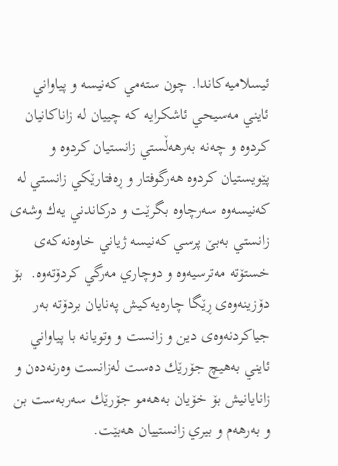ئيسلاميه‌كاندا. چون سته‌مي كه‌نيسه‌ و پياواني ئايني مه‌سيحي ئاشكرايه كه‌ چييان له‌ زاناكانيان كردوه‌ و چه‌نه‌ به‌رهه‌ڵستي زانستيان كردوه‌ و پێويستيان كردوه‌ هه‌رگوفتار و ڕه‌فتارێكي زانستي له‌ كه‌نيسه‌وه‌ سه‌رچاوه‌ بگرێت و دركاندني يه‌ك وشه‌ى زانستي به‌بێ پرسي كه‌نيسه‌ ژياني خاوه‌نه‌كه‌ى خستۆته‌ مه‌ترسيه‌وه‌ و دوچاري مه‌رگي كردۆته‌وه‌.  بۆ دۆزينه‌وه‌ى ڕێگا چاره‌يه‌كيش په‌نايان بردۆته‌ به‌ر جياكردنه‌وه‌ى دين و زانست و وتويانه‌ با پياواني ئايني به‌هيچ جۆرێك ده‌ست له‌زانست وه‌رنه‌ده‌ن و زانايانيش بۆ خۆيان به‌هه‌مو جۆرێك سه‌ربه‌ست بن و به‌رهه‌م و بيري زانستييان هه‌بێت.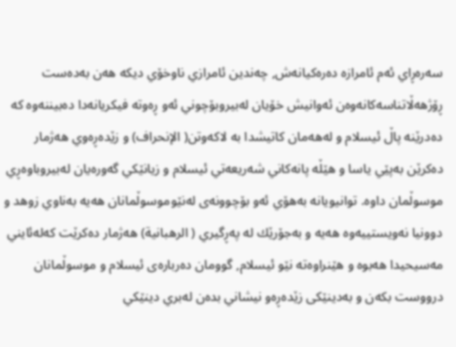سه‌ره‌ڕاي ئه‌م ئامرازه‌ ده‌ره‌كيانه‌ش, چه‌ندين ئامرازي ناوخۆي ديكه‌ هه‌ن به‌ده‌ست ڕۆژهه‌ڵاتناسه‌كانه‌وه‌ن ئه‌وانيش خۆيان له‌بيروبۆچوني ئه‌و ڕه‌وته‌ فيكريانه‌دا ده‌بيننه‌وه‌ كه‌ ده‌درێنه‌ پاڵ ئيسلام و له‌هه‌مان كاتيشدا به‌ لاكه‌وتن( الإنحراف) و زێده‌ڕه‌وي هه‌ژمار ده‌كرێن به‌پێي ياسا و هێڵه‌ پانه‌كاني شه‌ريعه‌تي ئيسلام و زيانێكي گه‌وره‌يان له‌بيروباوه‌ڕي موسوڵمان داوه. توانيويانه‌ به‌هۆي ئه‌و بۆچوونه‌ى له‌نێوموسوڵمانان هه‌يه‌ به‌ناوي زوهد و دوونيا نه‌ويستييه‌وه ‌هه‌يه‌ و به‌جۆرێك له‌ په‌ڕگيري ( الرهبانية) هه‌ژمار ده‌كرێت كه‌له‌ئايني مه‌سيحيدا هه‌بوه‌ و هێنراوه‌ته‌ نێو ئيسلام, گوومان ده‌رباره‌ى ئيسلام و موسوڵمانان درووست بكه‌ن و به‌دينێكى زێده‌ڕه‌و نيشاني بده‌ن له‌بري دينێكي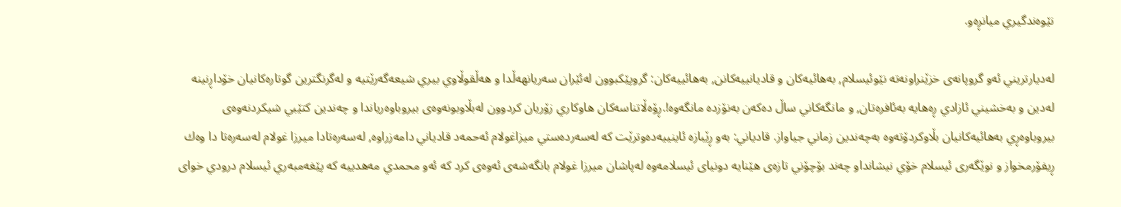نێوه‌ندگيري ميانڕه‌و.

له‌ديارتريني ئه‌و گروپانه‌ى خزێنراونه‌ته‌ نێوئيسلام, به‌هائيه‌كان و قاديانييه‌كانن, به‌هائييه‌كان: گروپێكبوون له‌ئێران سه‌ريانهه‌ڵدا و هه‌ڵقوڵاوي بيري شيعه‌گه‌رێتيه‌ و له‌گرنگترين گوتاره‌كانيان خۆداڕنينه‌ له‌دين و به‌خشيني ئازادي ڕه‌هايه‌ به‌ئافره‌تان, و مانگه‌كاني ساڵ ده‌كه‌ن به‌نۆزده‌ مانگه‌وه‌!.ڕۆه‌ڵاتناسه‌كان هاوكاري زۆريان كردوون له‌بڵاوبونه‌وه‌ى بيروباوه‌رياندا و چه‌ندين كتێبي شيكردنه‌وه‌ى بيروباوه‌ڕي به‌هائيه‌كانيان بڵاوكردۆته‌وه‌ به‌چه‌ندين زماني جياواز. قادياني: به‌و ڕێبازه‌ ئاينييه‌ده‌وترێت كه‌ له‌سه‌رده‌ستي ميزاغولام ئه‌حمه‌د قادياني دامه‌زراوه‌, له‌سه‌ره‌تادا ميرزا غولام له‌سه‌ره‌تا دا وه‌ك ڕيفۆرمخواز و نوێگه‌رى ئيسلام خۆي نيشانداو چه‌ند بۆچۆني تازه‌ى هێنايه‌ دونياى ئيسلامه‌وه‌ له‌پاشان ميرزا غولام بانگه‌شه‌ى ئه‌وه‌ى كرد كه‌ ئه‌و محمدي مه‌هدييه‌ كه‌ پێغه‌مبه‌ري ئيسلام درودي خواى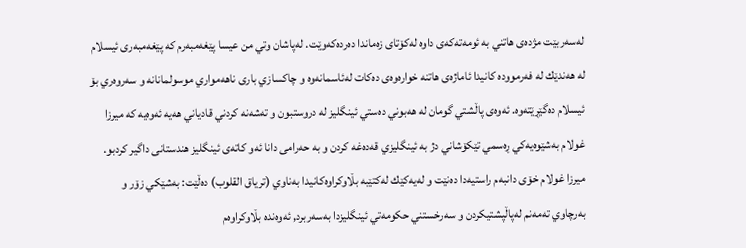له‌سه‌ربێت مژده‌ى هاتني به‌ ئومه‌ته‌كه‌ى داوه‌ له‌كۆتاى زه‌ماندا ده‌رده‌كه‌وێت. له‌پاشان وتي من عيسا پێغه‌مبه‌رم كه‌ پێغه‌مبه‌رى ئيسلام له‌ هه‌ندێك له‌ فه‌رمووده‌ كانيدا ئاماژه‌ى هاتنه‌ خواره‌وه‌ى ده‌كات له‌ئاسمانه‌وه‌ و چاكسازي بارى ناهه‌مواري موسولمانانه‌ و سه‌روه‌ري بۆ ئيسلام ده‌گێڕێته‌وه‌. ئه‌وه‌ى پاڵشتي گومان له‌ هه‌بوني ده‌ستي ئينگليز له‌ دروستبون و ته‌شه‌نه‌ كردني قادياني هه‌يه‌ ئه‌وه‌يه‌ كه‌ ميرزا غولام به‌شێوه‌يه‌كي ڕه‌سمي تێكۆشاني دژ به‌ ئينگليزي قه‌ده‌غه‌ كردن و به‌ حه‌رامى دانا ئه‌و كاته‌ى ئينگليز هندستانى داگير كردبو. ميرزا غولام خۆى دانبه‌م راستيه‌دا ده‌نێت و له‌يه‌كێك له‌كتێبه ‌بڵاوكراوه‌كانيدا به‌ناوي (ترياق القلوب) ده‌ڵێت: به‌شێكي زۆر و به‌رچاوي ته‌مه‌نم له‌پاڵپشتيكردن و سه‌رخستني حكومه‌تي ئينگليزدا به‌سه‌ربرد, ئه‌وه‌نده‌ بڵاوكراوه‌م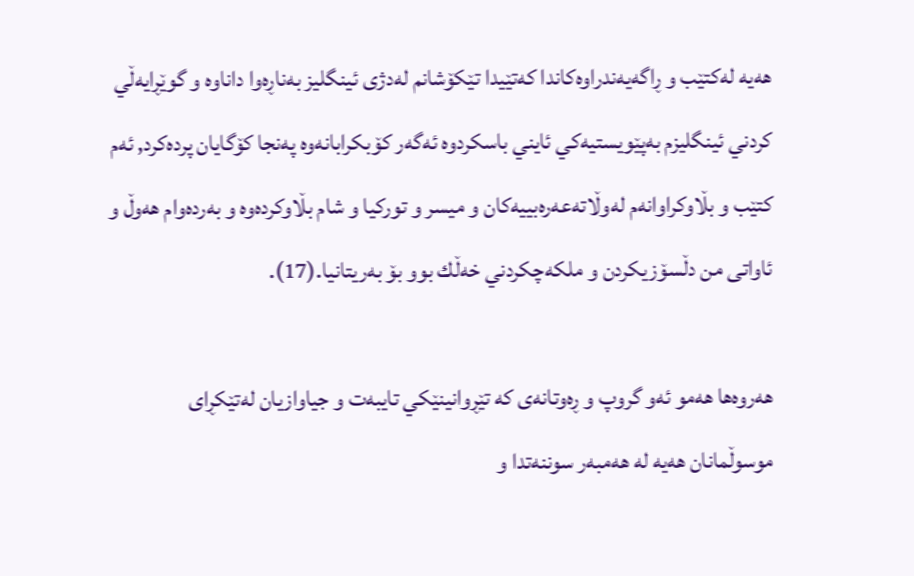هه‌يه‌ له‌كتێب و ڕاگه‌يه‌ندراوه‌كاندا كه‌تێيدا تێكۆشانم له‌دژى ئينگليز به‌ناڕه‌وا داناوه‌ و گوێڕايه‌ڵي كردني ئينگليزم به‌پێويستيه‌كي ئايني باسكردوه‌ ئه‌گه‌ر كۆبكرابانه‌وه‌ په‌نجا كۆگايان پرده‌كرد, ئه‌م كتێب و بڵاوكراوانه‌م له‌وڵاته‌عه‌ره‌بييه‌كان و ميسر و توركيا و شام بڵاوكرده‌وه‌ و به‌رده‌وام هه‌وڵ و ئاواتى من دڵسۆزيكردن و ملكه‌چكردني خه‌ڵك بوو بۆ به‌ريتانيا.(17).

هه‌روه‌ها هه‌مو ئه‌و گروپ و ڕه‌وتانه‌ى كه‌ تێڕوانينێكي تايبه‌ت و جياوازيان له‌تێكڕاى موسوڵمانان هه‌يه‌ له‌ هه‌مبه‌ر سوننه‌تدا و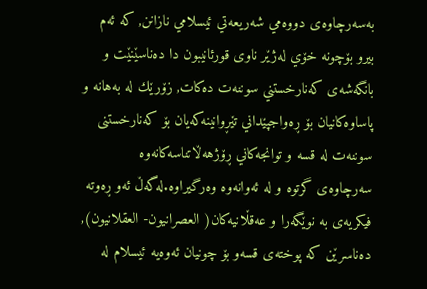به‌سه‌رچاوه‌ى دووه‌مي شه‌ريعه‌تي ئيسلامي نازانن, كه‌ ئه‌م بيرو بۆچونه‌ خۆي له‌ژێر ناوى قورئانيبون دا ده‌ناسێنێت و بانگه‌شه‌ى كه‌نارخستني سوننه‌ت ده‌كات, زۆرێك له‌ به‌هانه ‌و پاساوه‌كانيان بۆ ڕه‌واجپێداني تێڕوانينه‌كه‌يان بۆ كه‌نارخستنى سوننه‌ت له‌ قسه‌ و توانجه‌كاني ڕۆژهه‌ڵاتناسه‌كانه‌وه‌ سه‌رچاوه‌ى گرتوه‌ و له‌ ئه‌وانه‌وه‌ وه‌رگيراوه‌.له‌گه‌ڵ ئه‌و ڕه‌وته‌ فيكريه‌ى به‌ نوێگه‌را و عه‌قڵانيه‌كان( العصرانيون- العقلانيون), ده‌ناسرێن كه‌ پوخته‌ى قسه‌و بۆ چونيان ئه‌وه‌يه‌ ئيسلام له‌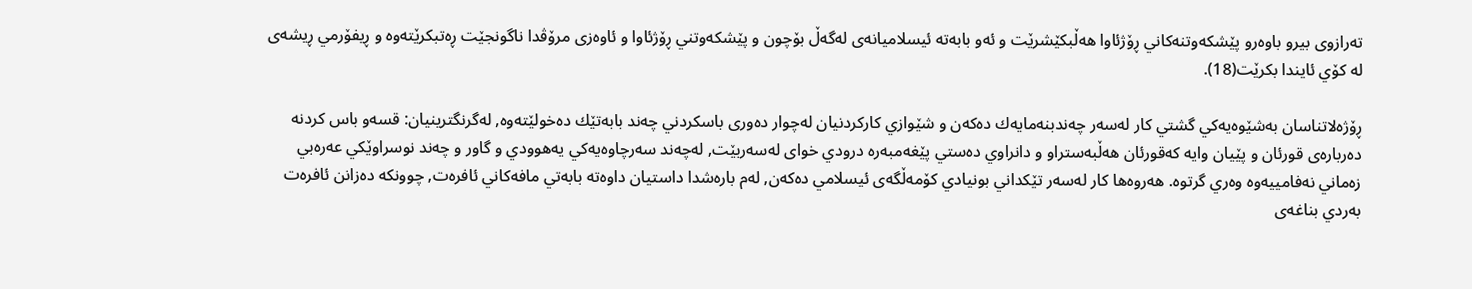ته‌رازوى بيرو باوه‌رو پێشكه‌وتنه‌كاني ڕۆژئاوا هه‌ڵبكێشرێت و ئه‌و بابه‌ته‌ ئيسلاميانه‌ى له‌گه‌ڵ بۆچون و پێشكه‌وتني ڕۆژئاوا و ئاوه‌زى مرۆڤدا ناگونجێت ڕه‌تبكرێته‌وه‌ و ڕيفۆرمي ڕيشه‌ى له‌ كۆي ئايندا بكرێت(18).

ڕۆژه‌لاتناسان به‌شێوه‌يه‌كي گشتي كار له‌سه‌ر چه‌ندبنه‌مايه‌ك ده‌كه‌ن و شێوازي كاركردنيان له‌چوار ده‌ورى باسكردني چه‌ند بابه‌تێك ده‌خولێته‌وه‌, له‌گرنگترينيان: قسه‌و باس كردنه‌ ده‌رباره‌ى قورئان و پێيان وايه‌ كه‌قورئان هه‌ڵبه‌ستراو و دانراوي ده‌ستي پێغه‌مبه‌ره‌ درودي خواى له‌سه‌ربێت, له‌چه‌ند سه‌رچاوه‌يه‌كي يه‌هوودي و گاور و چه‌ند نوسراوێكي عه‌ره‌بي زه‌ماني نه‌فامييه‌وه‌ وه‌ري گرتوه‌. هه‌روه‌ها كار له‌سه‌ر تێكداني بونيادي كۆمه‌ڵگه‌ى ئيسلامي ده‌كه‌ن, له‌م باره‌شدا داستيان داوه‌ته‌ بابه‌تي مافه‌كاني ئافره‌ت, چوونكه‌ ده‌زانن ئافره‌ت به‌ردي بناغه‌ى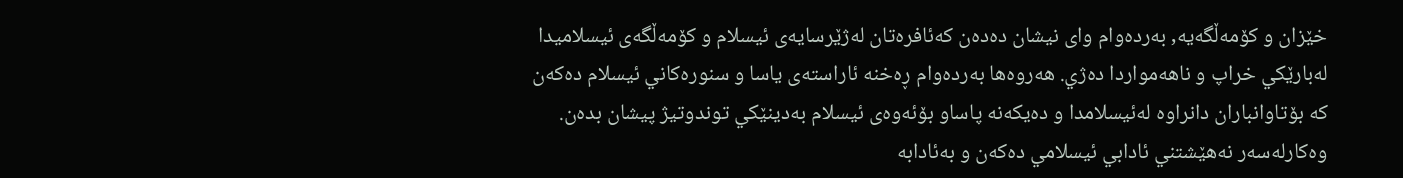خێزان و كۆمه‌ڵگه‌يه‌, به‌رده‌وام واى نيشان ده‌ده‌ن كه‌ئافره‌تان له‌ژێرسايه‌ى ئيسلام و كۆمه‌ڵگه‌ى ئيسلاميدا له‌بارێكي خراپ و ناهه‌مواردا ده‌ژي. هه‌روه‌ها به‌رده‌وام ڕه‌خنه‌ ئاراسته‌ى ياسا و سنوره‌كاني ئيسلام ده‌كه‌ن كه ‌بۆتاوانباران دانراوه‌ له‌ئيسلامدا و ده‌يكه‌نه‌ پاساو بۆئه‌وه‌ى ئيسلام به‌دينێكي توندوتيژ پيشان بده‌ن. وه‌كارله‌سه‌ر نه‌هێشتني ئادابي ئيسلامي ده‌كه‌ن و به‌ئادابه‌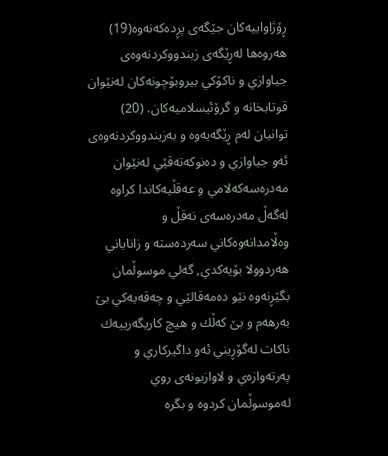ڕۆژاواييه‌كان جێگه‌ى پڕده‌كه‌نه‌وه‌(19) هه‌روه‌ها له‌ڕێگه‌ى زيندووكردنه‌وه‌ى جياوازي و ناكۆكي بيروبۆچونه‌كان له‌نێوان قوتابخانه ‌و گرۆئيسلاميه‌كان. (20) توانيان له‌م ڕێگه‌يه‌وه‌ و به‌زيندووكردنه‌وه‌ى ئه‌و جياوازي و ده‌نوكه‌ته‌قێي له‌نێوان مه‌دره‌سه‌كه‌لامي و عه‌قڵيه‌كاندا كراوه‌ له‌گه‌ڵ مه‌دره‌سه‌ى نه‌قڵ و وه‌ڵامدانه‌وه‌كاني سه‌رده‌سته ‌و زاناياني هه‌ردوولا بۆيه‌كدي, گه‌لي موسوڵمان بگێڕنه‌وه‌ نێو ده‌مه‌قالێي و چه‌قه‌يه‌كي بێ به‌رهه‌م و بێ كه‌ڵك و هيچ كاريگه‌رييه‌ك ناكات له‌گۆڕيني ئه‌و داگيركاري و په‌رته‌وازه‌ي و لاوازبونه‌ى روي له‌موسوڵمان كردوه‌ و بگره‌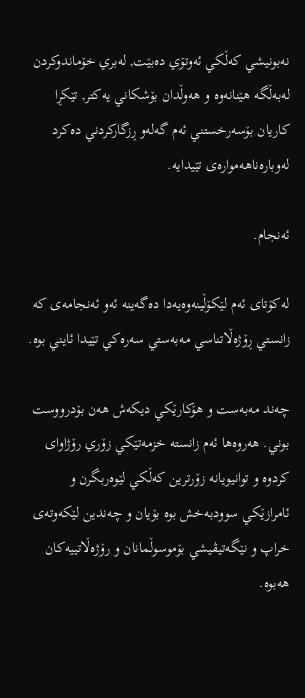نه‌بونيشي كه‌ڵكي ئه‌وتۆي ده‌بێت, له‌بري خۆماندوكردن له‌به‌ڵگه‌ هێنانه‌وه‌ و هه‌وڵدان بۆشكاني يه‌كتر, تێكڕا كاريان بۆسه‌رخستني ئه‌م گه‌له‌و ڕزگاركردني ده‌كرد له‌وباره‌ناهه‌مواره‌ى تێيدايه‌.

ئه‌نجام.

له‌كۆتاى ئه‌م لێكۆڵينه‌وه‌يه‌دا ده‌گه‌ينه‌ ئه‌و ئه‌نجامه‌ى كه‌ زانستي ڕۆژه‌ڵاتناسي مه‌به‌ستي سه‌ره‌كي تێيدا ئايني بوه‌.

چه‌ند مه‌به‌ست و هۆكارێكي ديكه‌ش هه‌ن بۆدرووست بوني. هه‌روه‌ها ئه‌م زانسته‌ خزمه‌تێكي زۆري رۆژاواى كردوه‌ و توانيويانه‌ زۆرترين كه‌ڵكي لێوه‌ربگرن و ئامرازێكي سوودبه‌خش بوه‌ بۆيان و چه‌ندين لێكه‌وته‌ى خراپ و نێگه‌تيڤيشي بۆموسوڵمانان و رۆژه‌ڵاتييه‌كان هه‌بوه‌.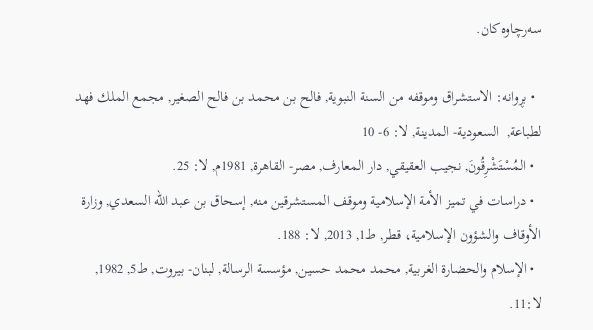سه‌رچاوه‌كان.

  • بڕوانه‌: الاستشراق وموقفه من السنة النبوية, فالح بن محمد بن فالح الصغير, مجمع الملك فهد لطباعة,  السعودية- المدينة, لا: 6- 10
  • المُسْتَشْرِقُونَ, نجيب العقيقي, دار المعارف, مصر- القاهرة, 1981م, لا: 25.
  • دراسات في تميز الأمة الإسلامية وموقف المستشرقين منه, إسحاق بن عبد الله السعدي, وزارة الأوقاف والشؤون الإسلامية، قطر, ط1, 2013, لا: 188.
  • الإسلام والحضارة الغربية, محمد محمد حسين, مؤسسة الرسالة, لبنان- بيروت, ط5, 1982, لا:11.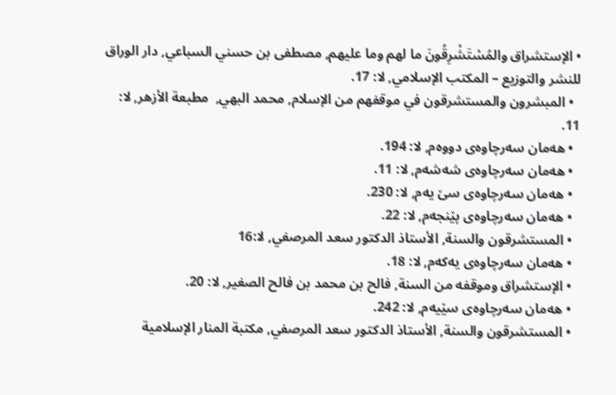• الإستشراق والمُسْتَشْرِقُونَ ما لهم وما عليهم, مصطفى بن حسني السباعي, دار الوراق للنشر والتوزيع – المكتب الإسلامي, لا: 17.
  • المبشرون والمستشرقون في موقفهم من الإسلام, محمد البهي,  مطبعة الأزهر, لا: 11.
  • هه‌مان سه‌رچاوه‌ى دووه‌م, لا: 194.
  • هه‌مان سه‌رچاوه‌ى شه‌شه‌م, لا: 11.
  • هه‌مان سه‌رچاوه‌ى سێ يه‌م, لا: 230.
  • هه‌مان سه‌رچاوه‌ى پێنجه‌م, لا: 22.
  • المستشرقون والسنة, الأستاذ الدكتور سعد المرصفي, لا:16
  • هه‌مان سه‌رچاوه‌ى يه‌كه‌م, لا: 18.
  • الإستشراق وموقفه‌ من السنة, فالح بن محمد بن فالح الصغير, لا: 20.
  • هه‌مان سه‌رچاوه‌ى سێيه‌م, لا: 242.
  • المستشرقون والسنة, الأستاذ الدكتور سعد المرصفي, مكتبة المنار الإسلامية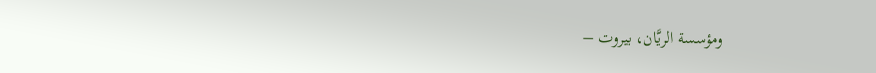ومؤسسة الريَّان، بيروت –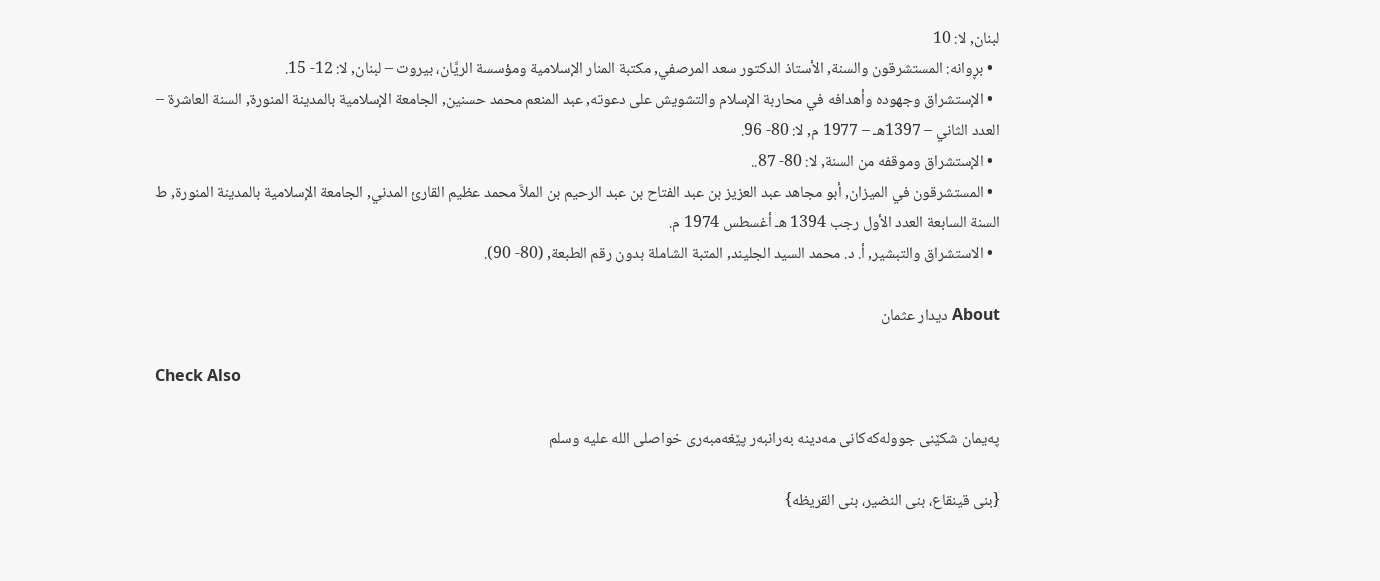لبنان, لا: 10
  • بڕوانه‌: المستشرقون والسنة, الأستاذ الدكتور سعد المرصفي, مكتبة المنار الإسلامية ومؤسسة الريَّان، بيروت – لبنان, لا: 12- 15.
  • الإستشراق وجهوده وأهدافه في محاربة الإسلام والتشويش على دعوته, عبد المنعم محمد حسنين, الجامعة الإسلامية بالمدينة المنورة, السنة العاشرة – العدد الثاني – 1397هـ – 1977 م, لا: 80- 96.
  • الإستشراق وموقفه‌ من السنة, لا: 80- 87..
  • المستشرقون في الميزان, أبو مجاهد عبد العزيز بن عبد الفتاح بن عبد الرحيم بن الملاَّ محمد عظيم القارئ المدني, الجامعة الإسلامية بالمدينة المنورة, ط السنة السابعة العدد الأول رجب 1394 هـ أغسطس 1974 م.
  • الاستشراق والتبشير, أ. د. محمد السيد الجليند, المتبة الشاملة بدون رقم الطبعة, (80- 90).

About دیدار عثمان

Check Also

پەیمان شکێنی جوولەکەکانی مەدینە بەرانبەر پێغەمبەری خواصلى الله عليه وسلم

{بنی قینقاع، بنی النضير، بنی القریظە}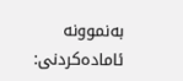بەنموونە ئامادەکردنی: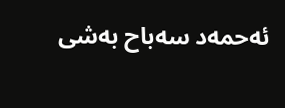ئەحمەد سەباح بەشی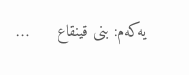یەکەم: بنی قینقاع      …